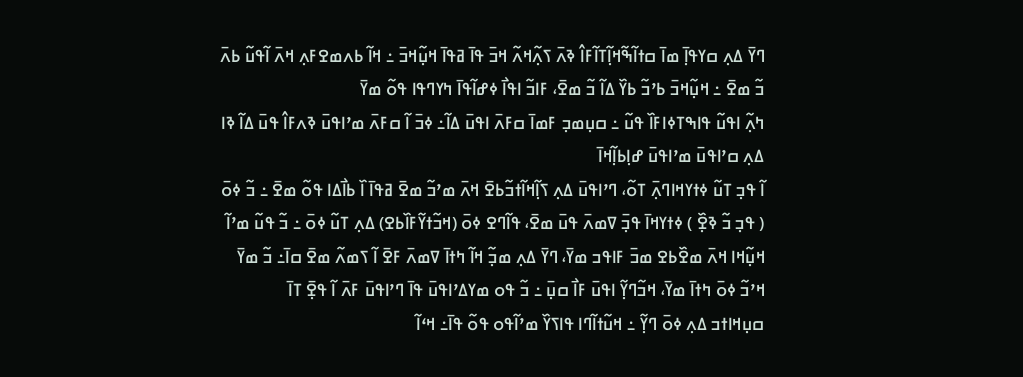ߣߌ߫ ߡߍ߲ ߛߌߟߊ߲߫ ߘߊ߫ ߛߙߊ߬ߒ߬ߞߊ߲߬ߠߊ߬ߓߊ߮ ߢߍ߫ ߖߍ߲߬ߞߍ߬ ߞߏ߫ ߟߊ߫ ߥߟߊ߫ ߞߎ߲߬ߞߏ߫ ߸ ߞߊ߬ ߕߍߘߐߓߍ߲ ߞߍ߫ ߊ߬ߟߎ߬ ߕߍ߫ ߏ߬ ߘߐ߫ ߸ ߞߎ߲߬ߞߏ߫ ߕߴߏ߬ ߕߌ߰ ߡߊ߬ ߏ߬ ߘߐ߫، ߓߊߏ߬ ߊߟߊ߯ ߦߝߊ߬ߟߊ߫ ߤߌߣߟߊ ߟߋ߬ ߘߌ߫
ߤߍ߲߬ ߊߟߎ߬ ߟߊߒߠߦߊߓߊ߰ ߟߎ߬ ߸ ߛߎ߲ߘߏ߲ ߓߘߊ߫ ߛߓߍ߫ ߊߟߎ߫ ߡߊ߬߸ ߦߏ߫ ߊ߬ ߛߓߍ߫ ߘߴߊߟߎ߫ ߢߍߓߊ߮ ߟߎ߫ ߡߊ߬ ߢߊ ߡߍ߲ ߛߴߊߟߎ߫ ߘߴߊߟߎ߫ ߝߊ߲ߕߊ߲߬ߞߊ߫
ߊ߬ ߟߏ߲ ߠߎ߬ ߦߙߌߞߊߣߍ߲߫ ߠߋ߬، ߣߴߊߟߎ߫ ߡߍ߲ ߖߊ߲߬ߞߊ߬ߙߏ߬ߕߐ߫ ߞߍ߫ ߘߴߏ߬ ߘߐ߫ ߥߟߊ߫ ߊ߰ ߕߊ߯ߡߊ ߟߋ߬ ߘߐ߫ ߸ ߏ߬ ߦߋ߫ ( ߟߏ߲ ߏ߬ ߢߐ߲߰ ) ߦߙߌߞߊ߫ ߟߏ߲߫ ߜߘߍ߫ ߟߎ߫ ߘߐ߫، ߟߊ߬ߣߐ ߦߋ߫ (ߞߏ߬ߙߌ߬ߓߊ߰ߕߐ) ߡߍ߲ ߠߎ߬ ߦߋ߫ ߸ ߏ߬ ߟߎ߬ ߘߴߊ߬ ߞߎ߲߬ߞߊ ߞߍ߫ ߘߐ߰ߕߐ ߘߏ߫ ߓߊߟߏ ߘߌ߫، ߣߌ߫ ߡߍ߲ ߘߏ߲߬ ߞߊ߬ ߤߙߊ߫ ߜߘߍ߫ ߓߐ߫ ߊ߬ ߖߘߍ߬ ߘߐ߫ ߛߊ߫߸ ߏ߬ ߘߌ߫ ߞߴߏ߬ ߦߋ߫ ߤߙߊ߫ ߘߌ߫، ߞߏ߬ߣߌ߲߬ ߊߟߎ߫ ߓߊ߯ ߛߎ߲߫ ߸ ߏ߬ ߟߋ ߘߌߡߴߊߟߎ߫ ߟߊ߫ ߣߴߊߟߎ߫ ߓߍ߫ ߊ߬ ߟߐ߲߫ ߠߊ߫
ߛߎ߲ߞߊߙߏ ߡߍ߲ ߦߋ߫ ߣߌ߲߬ ߸ ߞߎ߬ߙߊ߬ߣߊ ߟߊߖߌ߰ ߘߴߊ߬ߟߋ ߟߋ߬ ߟߊ߫߸ ߞߵߊ߬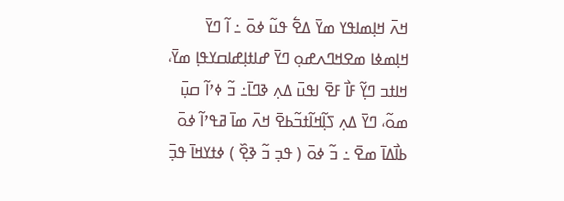ߞߍ߫ ߞߊ߲ߘߊߟߌ ߘߌ߫ ߡߐ߱ ߟߎ߬ ߦߋ߫ ߸ ߊ߬ ߣߌ߫ ߞߊ߲ߘߦߊ ߘߐߞߣߍߝߋ߲ ߣߌ߫ ߝߊߙߊ߲ߝߊߛߌߟߊ߲ ߘߌ߫، ߞߊߙߏ ߣߌ߲߬ ߓߊ߯ ߓߐ߫ ߊߟߎ߫ ߡߍ߲ ߢߣߊ߫߸ ߏ߬ ߦߴߊ߬ ߛߎ߲߫ ߘߋ߬، ߣߌ߫ ߡߍ߲ ߖߊ߲߬ߞߊ߬ߙߏ߬ߕߐ߫ ߞߍ߫ ߘߊ߫ ߥߟߴߊ߬ ߦߋ߫ ߕߊ߯ߡߊ߫ ߘߐ߫ ߸ ߏ߬ ߦߋ߫ ( ߟߏ߲ ߏ߬ ߢߐ߲߰ ) ߦߙߌߞߊ߫ ߟߏ߲߫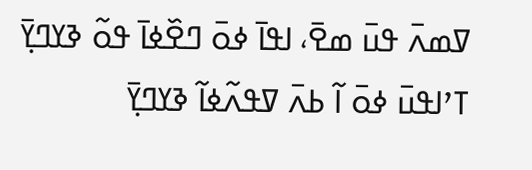ߜߘߍ߫ ߟߎ߫ ߘߐ߫، ߊߟߊ߫ ߦߋ߫ ߣߐ߰ߦߊ߫ ߟߋ߬ ߢߌߣߌ߲߫ ߠߴߊߟߎ߫ ߦߋ߫ ߊ߬ ߕߍ߫ ߜߟߍ߬ߦߊ߬ ߢߌߣߌ߲߫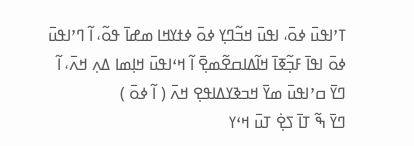ߠߴߊߟߎ߫ ߦߋ߫، ߊߟߎ߫ ߞߏ߬ߣߌ߲ ߦߋ߫ ߦߙߌߞߊ ߘߝߊ߫ ߟߋ߬، ߊ߬ ߣߴߊߟߎ߫ ߦߋ߫ ߊߟߊ߫ ߓߏ߲߬ߧߊ߫ ߞߊ߬ߡߊߛߐ߬ߘߐ߲߫ ߊ߬ ߞߵߊߟߎ߫ ߞߊ߲ߘߊ ߡߍ߲ ߞߍ߫، ߊ߬ ߣߌ߫ ߛߴߊߟߎ߫ ߘߌ߫ ߞߏߢߌߡߊߟߐ߲ ߞߍ߫ ( ߊ߬ ߦߋ߫ )
ߣߌ߫ ߒ߬ ߠߊ߫ ߖߐ߲߭ ߠߎ߫ ߞߵߌ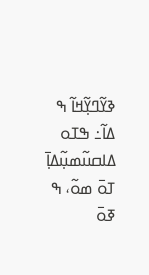ߢߌ߬ߣߌ߲߬ߞߊ߬ ߒ ߡߊ߬߸ ߒߠߋ ߡߊߛߎ߬ߘߎ߲߬ߡߊ߲߫ ߠߋ߫ ߘߋ߬، ߒ ߧߋ߫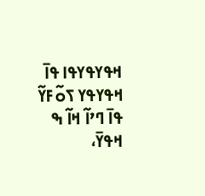ߞߟߌߟߌߟߊ ߟߊ߫ ߞߟߌߟߌ ߖߋ߬ߓߌ߬ ߟߊ߫ ߣߴߊ߬ ߞߊ߬ ߒ ߞߟߌ߫،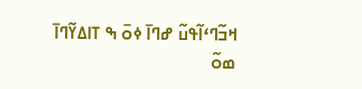ߞߏ߬ߣߵߊ߬ߟߎ߬ ߝߣߊ߫ ߦߋ߫ ߒ ߠߊߡߌ߬ߣߊ߫ ߘߋ߬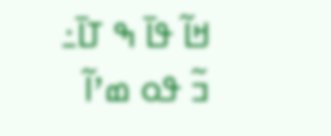ߞߊ߬ ߟߊ߫ ߒ ߠߊ߫߸ ߏ߬ ߟߋ ߘߴߊ߬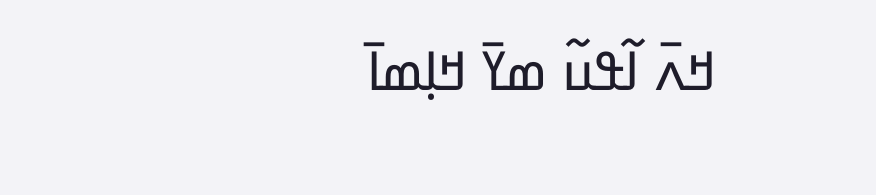ߞߍ߫ ߊ߬ߟߎ߬ ߘߌ߫ ߞߊ߲ߘߊ߫